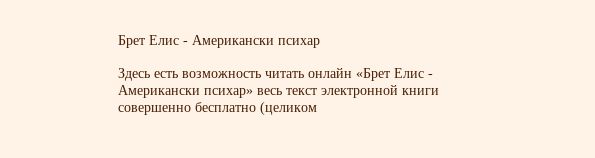Брет Елис - Американски психар

Здесь есть возможность читать онлайн «Брет Елис - Американски психар» весь текст электронной книги совершенно бесплатно (целиком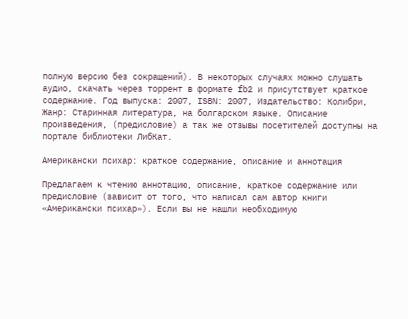полную версию без сокращений). В некоторых случаях можно слушать аудио, скачать через торрент в формате fb2 и присутствует краткое содержание. Год выпуска: 2007, ISBN: 2007, Издательство: Колибри, Жанр: Старинная литература, на болгарском языке. Описание произведения, (предисловие) а так же отзывы посетителей доступны на портале библиотеки ЛибКат.

Американски психар: краткое содержание, описание и аннотация

Предлагаем к чтению аннотацию, описание, краткое содержание или предисловие (зависит от того, что написал сам автор книги «Американски психар»). Если вы не нашли необходимую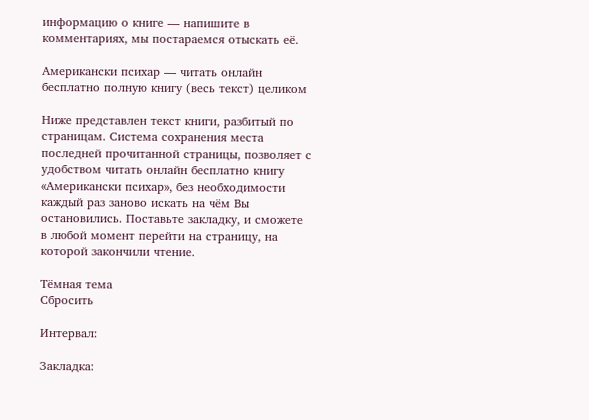информацию о книге — напишите в комментариях, мы постараемся отыскать её.

Американски психар — читать онлайн бесплатно полную книгу (весь текст) целиком

Ниже представлен текст книги, разбитый по страницам. Система сохранения места последней прочитанной страницы, позволяет с удобством читать онлайн бесплатно книгу «Американски психар», без необходимости каждый раз заново искать на чём Вы остановились. Поставьте закладку, и сможете в любой момент перейти на страницу, на которой закончили чтение.

Тёмная тема
Сбросить

Интервал:

Закладка: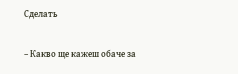Сделать

– Какво ще кажеш обаче за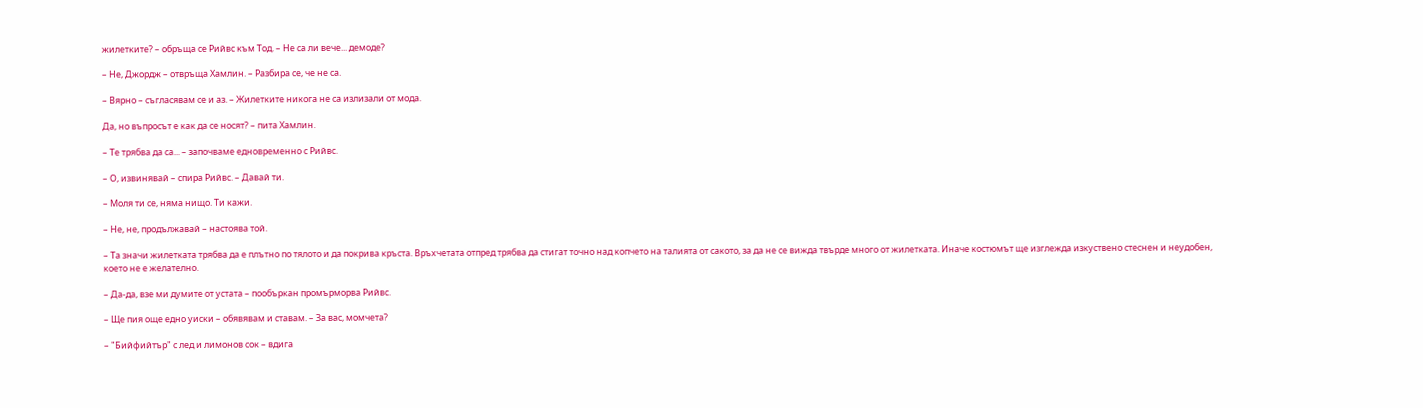жилетките? – обръща се Рийвс към Тод. – Не са ли вече... демоде?

– Не, Джордж – отвръща Хамлин. – Разбира се, че не са.

– Вярно – съгласявам се и аз. – Жилетките никога не са излизали от мода.

Да, но въпросът е как да се носят? – пита Хамлин.

– Те трябва да са... – започваме едновременно с Рийвс.

– О, извинявай – спира Рийвс. – Давай ти.

– Моля ти се, няма нищо. Ти кажи.

– Не, не, продължавай – настоява той.

– Та значи жилетката трябва да е плътно по тялото и да покрива кръста. Връхчетата отпред трябва да стигат точно над копчето на талията от сакото, за да не се вижда твърде много от жилетката. Иначе костюмът ще изглежда изкуствено стеснен и неудобен, което не е желателно.

– Да-да, взе ми думите от устата – пообъркан промърморва Рийвс.

– Ще пия още едно уиски – обявявам и ставам. – За вас, момчета?

– "Бийфийтър" с лед и лимонов сок – вдига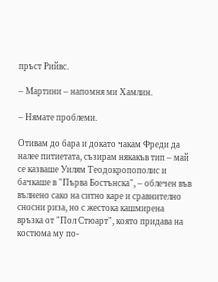пръст Рийвс.

– Мартини – напомня ми Хамлин.

– Нямате проблеми.

Отивам до бара и докато чакам Фреди да налее питиетата, съзирам някакъв тип – май се казваше Уилям Теодокропополис и бачкаше в "Първа Бостънска", – облечен във вълнено сако на ситно каре и сравнително сносни риза, но с жестока кашмирена връзка от "Пол Стюарт", която придава на костюма му по-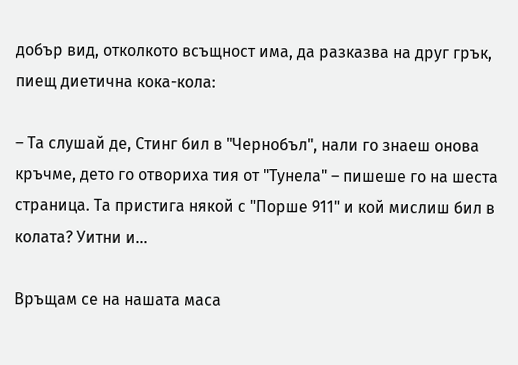добър вид, отколкото всъщност има, да разказва на друг грък, пиещ диетична кока-кола:

– Та слушай де, Стинг бил в "Чернобъл", нали го знаеш онова кръчме, дето го отвориха тия от "Тунела" – пишеше го на шеста страница. Та пристига някой с "Порше 911" и кой мислиш бил в колата? Уитни и...

Връщам се на нашата маса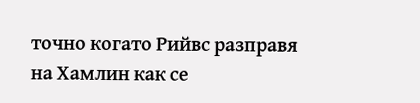точно когато Рийвс разправя на Хамлин как се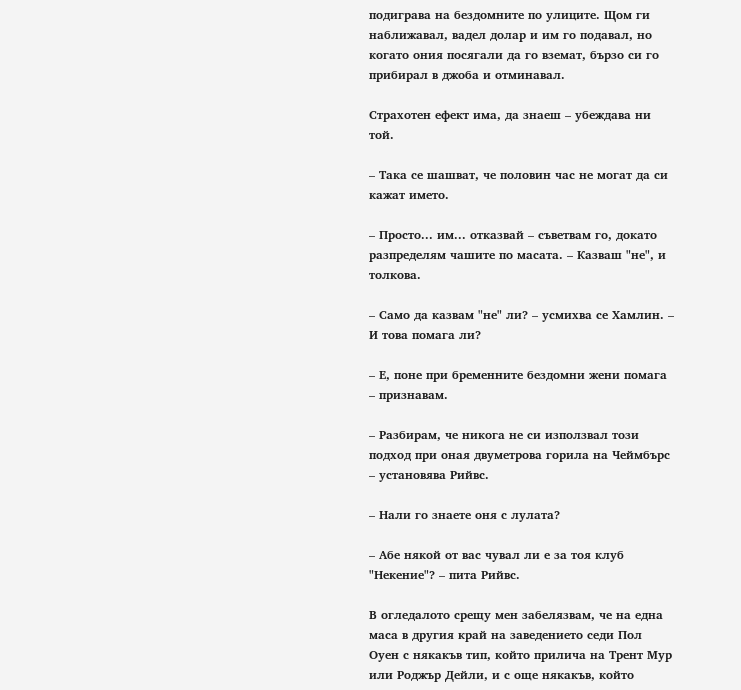подиграва на бездомните по улиците. Щом ги наближавал, вадел долар и им го подавал, но когато ония посягали да го вземат, бързо си го прибирал в джоба и отминавал.

Страхотен ефект има, да знаеш – убеждава ни той.

– Така се шашват, че половин час не могат да си кажат името.

– Просто... им... отказвай – съветвам го, докато разпределям чашите по масата. – Казваш "не", и толкова.

– Само да казвам "не" ли? – усмихва се Хамлин. – И това помага ли?

– Е, поне при бременните бездомни жени помага – признавам.

– Разбирам, че никога не си използвал този подход при оная двуметрова горила на Чеймбърс – установява Рийвс.

– Нали го знаете оня с лулата?

– Абе някой от вас чувал ли е за тоя клуб "Некение"? – пита Рийвс.

В огледалото срещу мен забелязвам, че на една маса в другия край на заведението седи Пол Оуен с някакъв тип, който прилича на Трент Мур или Роджър Дейли, и с още някакъв, който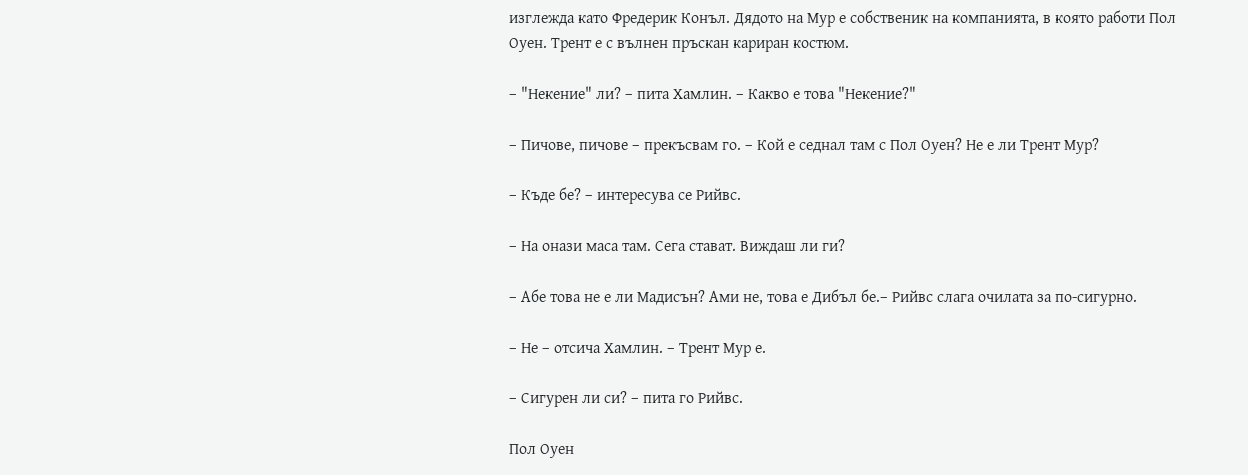изглежда като Фредерик Конъл. Дядото на Мур е собственик на компанията, в която работи Пол Оуен. Трент е с вълнен пръскан кариран костюм.

– "Некение" ли? – пита Хамлин. – Какво е това "Некение?"

– Пичове, пичове – прекъсвам го. – Кой е седнал там с Пол Оуен? Не е ли Трент Мур?

– Къде бе? – интересува се Рийвс.

– На онази маса там. Сега стават. Виждаш ли ги?

– Абе това не е ли Мадисън? Ами не, това е Дибъл бе.– Рийвс слага очилата за по-сигурно.

– Не – отсича Хамлин. – Трент Мур е.

– Сигурен ли си? – пита го Рийвс.

Пол Оуен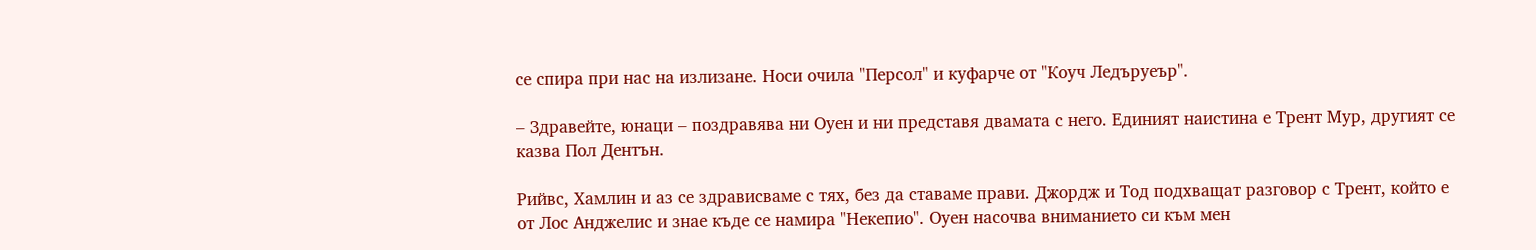се спира при нас на излизане. Носи очила "Персол" и куфарче от "Коуч Ледъруеър".

– Здравейте, юнаци – поздравява ни Оуен и ни представя двамата с него. Единият наистина е Трент Мур, другият се казва Пол Дентън.

Рийвс, Хамлин и аз се здрависваме с тях, без да ставаме прави. Джордж и Тод подхващат разговор с Трент, който е от Лос Анджелис и знае къде се намира "Некепио". Оуен насочва вниманието си към мен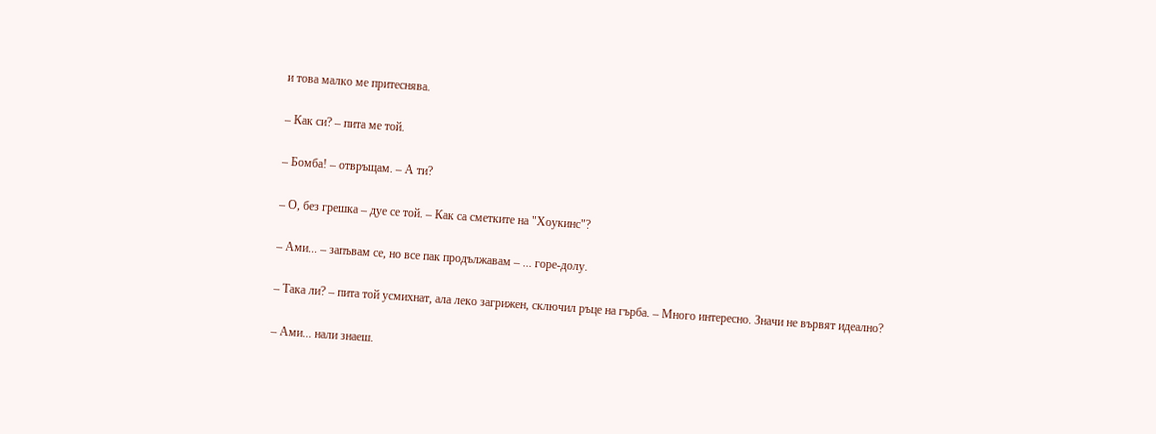и това малко ме притеснява.

– Как си? – пита ме той.

– Бомба! – отвръщам. – А ти?

– О, без грешка – дуе се той. – Как са сметките на "Хоукинс"?

– Ами... – запъвам се, но все пак продължавам – ... горе-долу.

– Така ли? – пита той усмихнат, ала леко загрижен, сключил ръце на гърба. – Много интересно. Значи не вървят идеално?

– Ами... нали знаеш.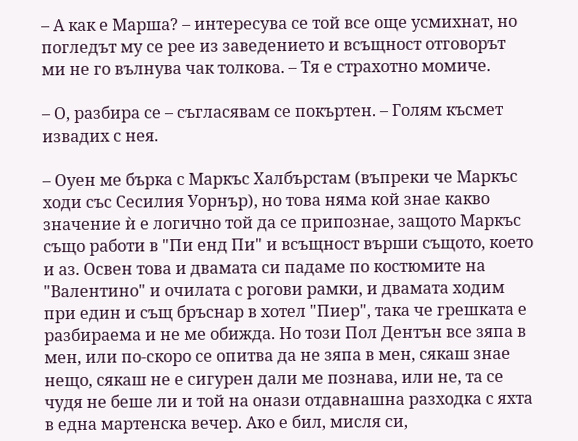– А как е Марша? – интересува се той все още усмихнат, но погледът му се рее из заведението и всъщност отговорът ми не го вълнува чак толкова. – Тя е страхотно момиче.

– О, разбира се – съгласявам се покъртен. – Голям късмет извадих с нея.

– Оуен ме бърка с Маркъс Халбърстам (въпреки че Маркъс ходи със Сесилия Уорнър), но това няма кой знае какво значение ѝ е логично той да се припознае, защото Маркъс също работи в "Пи енд Пи" и всъщност върши същото, което и аз. Освен това и двамата си падаме по костюмите на "Валентино" и очилата с рогови рамки, и двамата ходим при един и същ бръснар в хотел "Пиер", така че грешката е разбираема и не ме обижда. Но този Пол Дентън все зяпа в мен, или по-скоро се опитва да не зяпа в мен, сякаш знае нещо, сякаш не е сигурен дали ме познава, или не, та се чудя не беше ли и той на онази отдавнашна разходка с яхта в една мартенска вечер. Ако е бил, мисля си,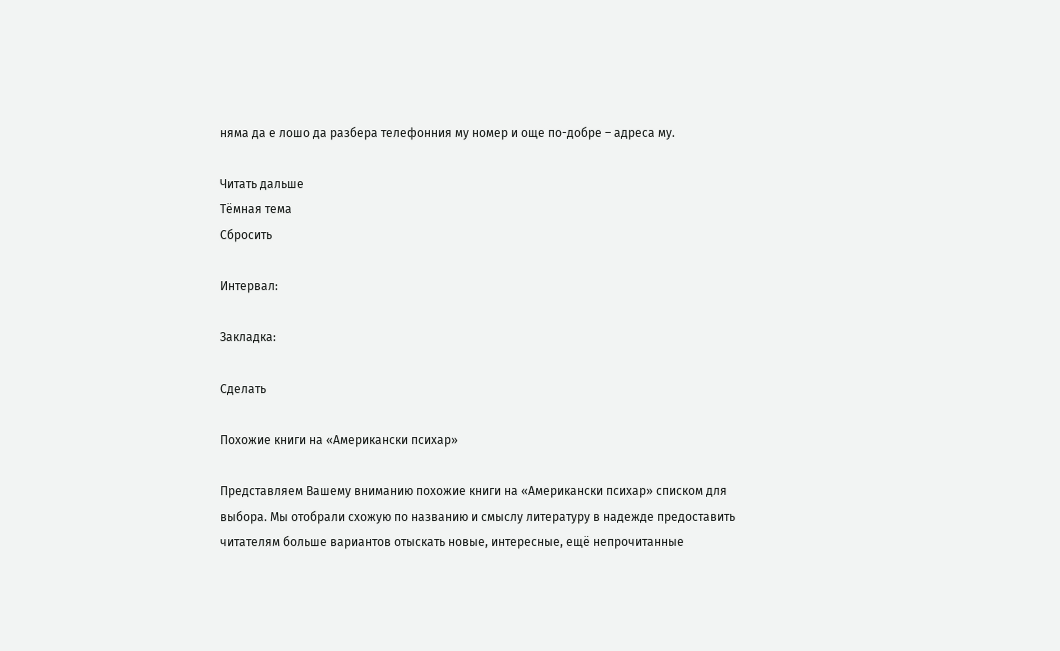няма да е лошо да разбера телефонния му номер и още по-добре – адреса му.

Читать дальше
Тёмная тема
Сбросить

Интервал:

Закладка:

Сделать

Похожие книги на «Американски психар»

Представляем Вашему вниманию похожие книги на «Американски психар» списком для выбора. Мы отобрали схожую по названию и смыслу литературу в надежде предоставить читателям больше вариантов отыскать новые, интересные, ещё непрочитанные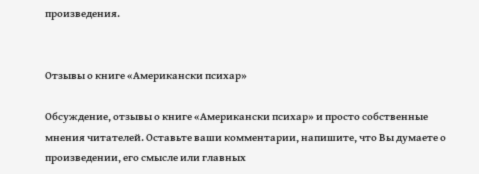произведения.


Отзывы о книге «Американски психар»

Обсуждение, отзывы о книге «Американски психар» и просто собственные мнения читателей. Оставьте ваши комментарии, напишите, что Вы думаете о произведении, его смысле или главных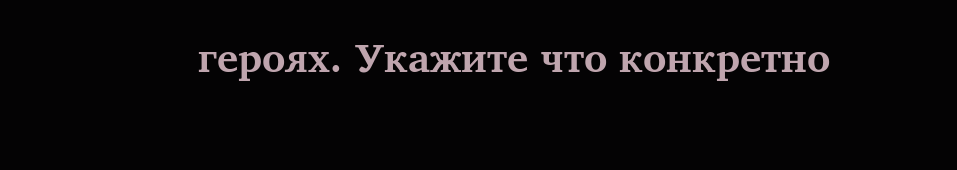героях. Укажите что конкретно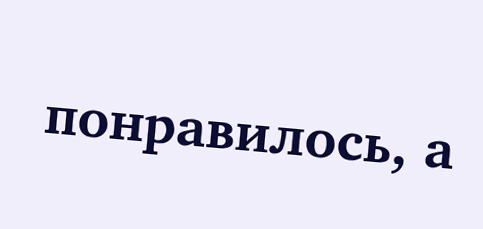понравилось, а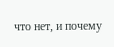что нет, и почему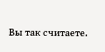Вы так считаете.